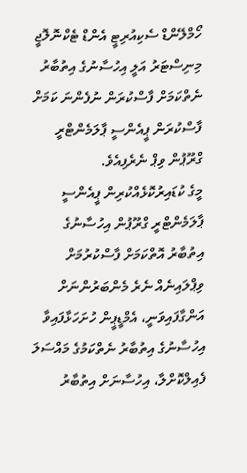ހޯމްލޭންޑް ސެކިއުރިޓީ އެންޑް ޓެކްނޮލޮޖީ މިނިސްޓަރު އަލީ އިހުސާނުގެ އިތުބާރު ނެތްކަމަށް ފާސްކުރަން ނުފެންނަ ކަމަށް ފާސްކުރަން ޕީއެންސީ ޕާލަމެންޓްރީ ގްރޫޕުން ވިޕް ނެރެފިއެވެ.
މީގެ ކުޑައިރުކޮޅެއްކުރިން ޕީއެންސީ ޕާލަމެންޓްރީ ގްރޫޕުން އިހުސާނުގެ އިތުބާރު އޮތްކަމަށް ފާސްކުރުމަށް ވިޕްލައިނެއް ނެރެ މެންބަރުންނަށް އަންގާފައިވަނީ، އެމްޑީޕީން ހުށަހަޅާފައިވާ އިހުސާނުގެ އިތުބާރު ނެތްކަމުގެ މައްސަލަ ފެއިލްކޮށްލާ، އިހުސާނަށް އިތުބާރު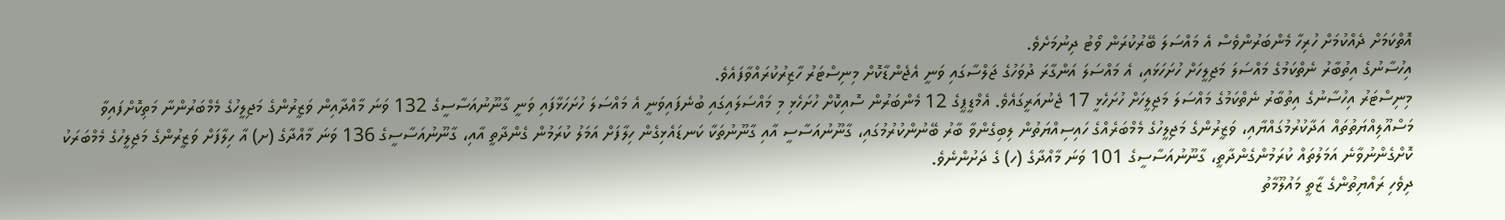އޮތްކަމަށް ދެއްކުމަށް ހުރިހާ މެންބަރުންވެސް އެ މައްސަލަ ބޭރުކުރަން ވޯޓު ދިނުމަށެވެ.
އިހުސާނުގެ އިތުބާރު ނެތްކަމުގެ މައްސަލަ މަޖިލީހަށް ހުށަހަޅައި، އެ މައްސަލަ އަންގާރަ ދުވަހުގެ ޖަލްސާގައި ވަނީ އެޖެންޑާކޮށް މިނިސްޓަރު ހާޒިރުކުރައްވާފައެވެ.
މިނިސްޓަރު އިހުސާނުގެ އިތުބާރު ނެތްކަމުގެ މައްސަލަ މަޖިލީހަށް ހުށަހެޅީ 17 ޖެނުއަރީގައެވެ. އެމްޑީޕީގެ 12 މެންބަރުން ސޮއިކޮށް ހުށަހެޅި މި މައްސަލައިގައި ބުނެފައިވަނީ އެ މައްސަލަ ހުށަހަޅާފައި ވަނީ ގާނޫނުއަސާސީގެ 132 ވަނަ މާއްދާއިން ވަޒީރުންގެ މަޖިލީހުގެ މެމްބަރުންނާ މަތިކޮށްފައިވާ މަސްއޫލިއްޔަތުތައް އަދާކުރުމުގައްޔާއި، ވަޒީރުންގެ މަޖިލީހުގެ މެމްބަރެއްގެ ހައިސިއްޔަތުން ލިބިގެންވާ ބާރު ބޭނުންކުރުމުގައި، ގާނޫނުއަސާސީ އާއި ގާނޫނުތަކާ ކަނޑައެޅިގެން ހިލާފަށް އަމަލު ކުރަމުން ގެންދާތީ އާއި، ގާނޫނުއަސާސީގެ 136 ވަނަ މާއްދާގެ (ށ) އާ ހިލާފަށް ވަޒީރުންގެ މަޖިލީހުގެ މެމްބަރަކު ކޮށްގެންނުވާނެ އަމަލުތައް ކުރަމުންގެންދާތީ، ގާނޫނުއަސާސީގެ 101 ވަނަ މާއްދާގެ (ހ) ގެ ދަށުންނެވެ.
ދިވެހި ރައްޔިތުންގެ ޒާތީ މައުލޫމާތު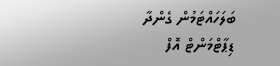ބަލަހައްޓަމުން ގެންދާ ޑިޕާޓްމަންޓް އޮފް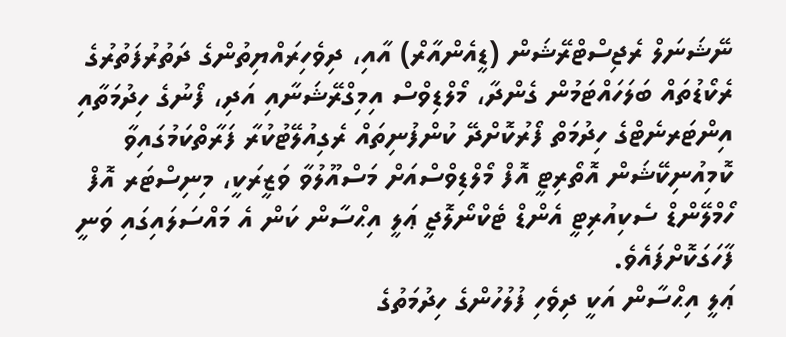ނޭޝަނަލް ރެޖިސްޓްރޭޝަން (ޑީއެންއާރް) އާއި، ދިވެހިރައްޔިތުންގެ ދަތުރުފަތުރުގެ ރެކޯޑުތައް ބަލަހައްޓަމުން ގެންދާ، މޯލްޑިވްސް އިމިގްރޭޝަނާއި އަދި، ފޯނުގެ ހިދުމަތާއި އިންޓަރނެޓްގެ ހިދުމަތް ފޯރުކޮށްދޭ ކުންފުނިތައް ރެގިއުލޭޓުކުރާ ފަރާތްކަމުގައިވާ ކޮމިއުނިކޭޝަން އޮތޯރިޓީ އޮފް މޯލްޑިވްސްއަށް މަސްއޫލުވާ ވަޒީރަކީ، މިނިސްޓަރ އޮފް ހޯމްލޭންޑް ސެކިއުރިޓީ އެންޑް ޓެކްނޯލޮޖީ ޢަލީ އިޙްސާން ކަން އެ މައްސަލައިގައި ވަނީ ފާހަގަކޮށްފައެވެ.
ޢަލީ އިޙްސާން އަކީ ދިވެހި ފުލުހުންގެ ހިދުމަތުގެ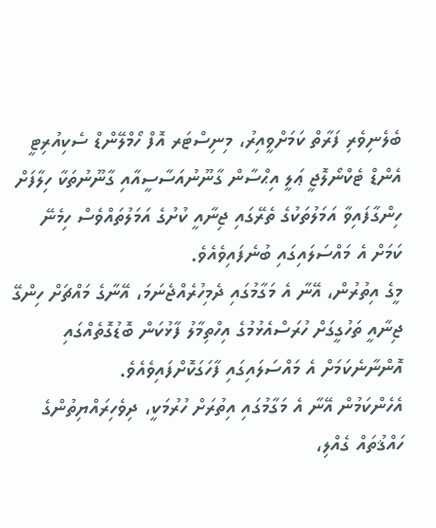ބެލެނިވެރި ފަރާތް ކަމަށްވީއިރު، މިނިސްޓަރ އޮފް ހޯމްލޭންޑް ސެކިއުރިޓީ އެންޑް ޓެކްނޯލޮޖީ ޢަލީ އިޙްސާން ގާނޫނުއަސާސީއާއި ގާނޫނުތަކާ ހިލާފަށް ހިންގާފައިވާ އަމަލުތަކުގެ ތެރޭގައި ޖިނާއީ ކުށުގެ އަމަލުތައްވެސް ހިމެނޭ ކަމަށް އެ މައްސަލައިގައި ބުނެފައިވެއެވެ.
މީގެ އިތުރުން، އޭނާ އެ މަގާމުގައި ދެމިހުރެއްޖެނަމަ، އޭނާގެ މައްޗަށް ހިންގޭ ޖިނާއީ ތަހުގީގަށް ހުރަސްއެޅުމުގެ އިހްތިމާލު ފާޅުކަން ބޮޑުގޮތެއްގައި އޮންނާނެކަމަށް އެ މައްސަލައިގައި ފާހަގަކޮށްފައިވެއެވެ.
އެހެންކަމުން އޭނާ އެ މަގާމުގައި އިތުރަށް ހުރުމަކީ، ދިވެހިރައްޔިތުންގެ ހައްޤުތައް ގެއްލި،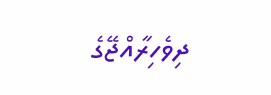ދިވެހިރާއްޖޭގެ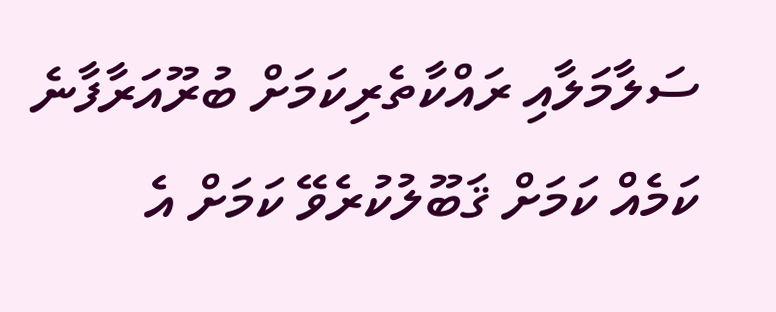ސަލާމަލާއި ރައްކާތެރިކަމަށް ބުރޫއަރާފާނެ ކަމެއް ކަމަށް ޤަބޫލުކުރެވޭ ކަމަށް އެ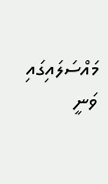މައްސަލައިގައި ވަނީ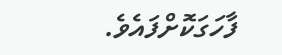ފާހަގަކޮށްފައެވެ.